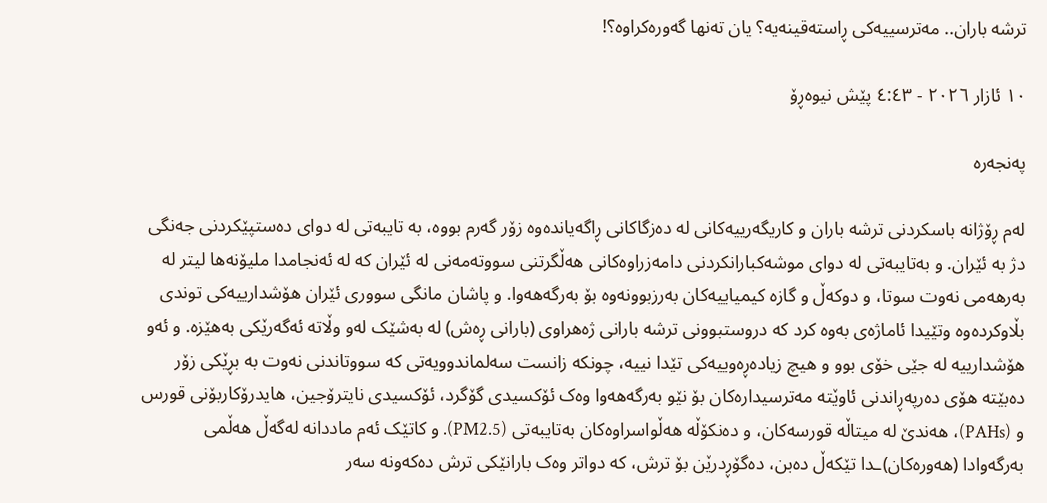ترشە باران.. مەترسییەکی ڕاستەقینەیە؟ یان تەنها گەورەکراوە؟!

١٠ ئازار ٢٠٢٦ - ٤:٤٣ پێش نیوەڕۆ

پەنجەرە

لەم ڕۆژانە باسکردنى ترشە باران و کاریگەرییەکانى لە دەزگاکانى ڕاگەیاندەوە زۆر گەرم بووە، بە تایبەتى لە دواى دەستپێکردنى جەنگى دژ بە ئێران. و بەتایبەتى لە دواى موشەکبارانکردنى دامەزراوەکانی هەڵگرتنی سووتەمەنی لە ئێران کە لە ئەنجامدا ملیۆنەها لیتر لە بەرهەمی نەوت سوتا، و دوکەڵ و گازە کیمیاییەکان بەرزبوونەوە بۆ بەرگەهەوا. و پاشان مانگی سووری ئێران هۆشدارییەکی توندى بڵاوکردەوە وتێیدا ئاماژەى بەوە کرد کە دروستبوونى ترشە بارانی ژەهراوی (بارانى ڕەش) لە بەشێک لەو وڵاتە ئەگەرێکى بەهێزە. و ئەو هۆشدارییە لە جێى خۆى بوو و هیچ زیادەڕەوییەکى تێدا نییە، چونکە زانست سەلماندوویەتى کە سووتاندنی نەوت بە بڕێکی زۆر دەبێتە هۆى دەرپەڕاندنى ئاوێتە مەترسیدارەکان بۆ نێو بەرگەهەوا وەک ئۆکسیدی گۆگرد، ئۆکسیدی نایترۆجین، هایدرۆکاربۆنی قورس و (PAHs)، هەندێ لە میتاڵە قورسەکان، و دەنکۆڵە هەڵواسراوەکان بەتایبەتى (PM2.5). و کاتێک ئەم ماددانە لەگەڵ هەڵمی بەرگەوادا (هەورەکان)ـدا تێکەڵ دەبن، دەگۆڕدرێن بۆ ترش، کە دواتر وەک بارانێکی ترش دەکەونە سەر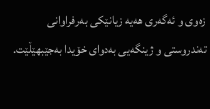زەوی و ئەگەری هەیە زیانێکی بەرفراوانی تەندروستی و ژینگەیى بەدواى خۆیدا بەجێبهێڵێت.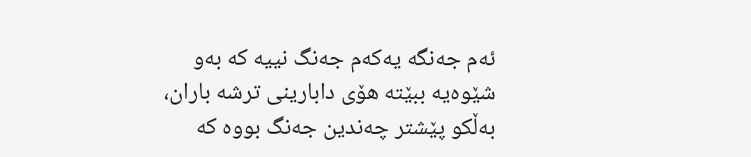ئەم جەنگە یەکەم جەنگ نییە کە بەو شێوەیە ببێتە هۆى دابارینى ترشە باران، بەڵکو پێشتر چەندین جەنگ بووە کە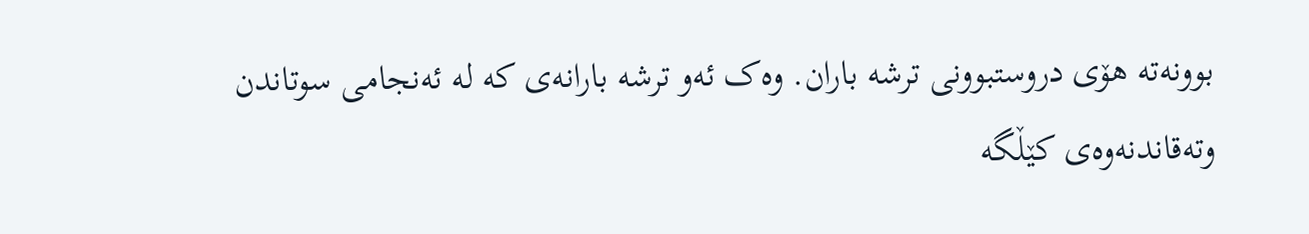بوونەتە هۆى دروستبوونى ترشە باران. وەک ئەو ترشە بارانەى کە لە ئەنجامى سوتاندن وتەقاندنەوەى کێڵگە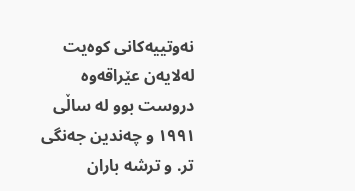نەوتییەکانى کوەیت لەلایەن عێراقەوە دروست بوو لە ساڵى ١٩٩١ و چەندین جەنگى تر. و ترشە باران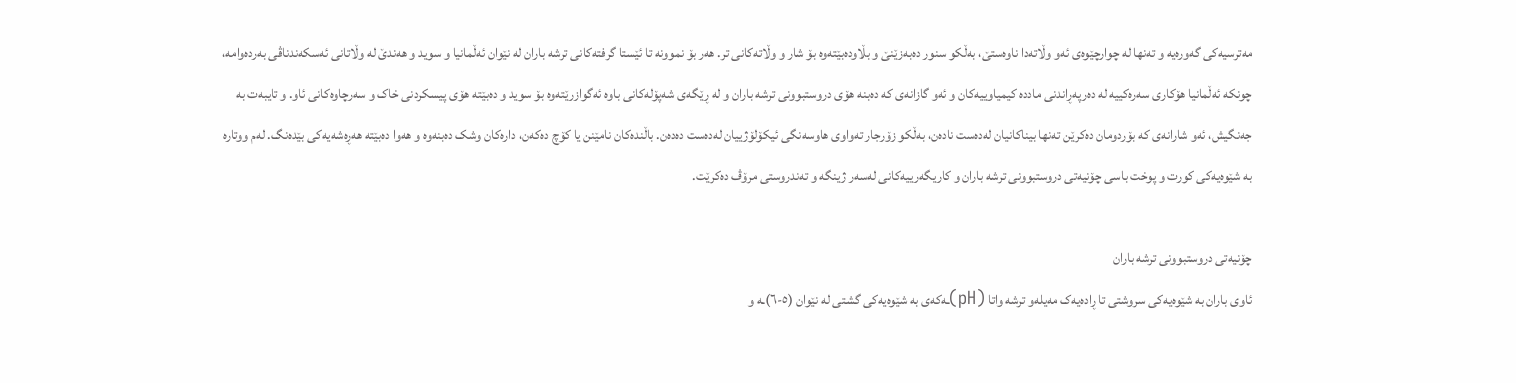مەترسیەکى گەورەیە و تەنها لە چوارچێوەى ئەو وڵاتەدا ناوەستێ، بەڵکو سنور دەبەزێنێ و بڵاودەبێتەوە بۆ شار و وڵاتەکانى تر. هەر بۆ نموونە تا ئێستا گرفتەکانى ترشە باران لە نێوان ئەڵمانیا و سوید و هەندێ لە وڵاتانى ئەسکەندناڤی بەردەوامە، چونکە ئەڵمانیا هۆکارى سەرەکییە لە دەرپەڕاندنى ماددە کیمیاوییەکان و ئەو گازانەى کە دەبنە هۆى دروستبوونى ترشە باران و لە ڕێگەى شەپۆلەکانى باوە ئەگوازرێتەوە بۆ سوید و دەبێتە هۆى پیسکردنى خاک و سەرچاوەکانى ئاو. و تایبەت بە جەنگیش، ئەو شارانەی کە بۆردومان دەکرێن تەنها بیناکانیان لەدەست نادەن، بەڵکو زۆرجار تەواوی هاوسەنگی ئیکۆلۆژییان لەدەست دەدەن. باڵندەکان نامێنن یا کۆچ دەکەن، دارەکان وشک دەبنەوە و هەوا دەبێتە هەڕەشەیەکی بێدەنگ. لەم ووتارە بە شێوەیەکى کورت و پوخت باسی چۆنیەتى دروستبوونى ترشە باران و کاریگەرییەکانى لەسەر ژینگە و تەندروستى مرۆڤ دەکرێت.

چۆنیەتى دروستبوونى ترشە باران
ئاوی باران بە شێوەیەکی سروشتی تا ڕادەیەک مەیلەو ترشە واتا (pH)ـەکەى بە شێوەیەکی گشتی لە نێوان (٥-٦)ـە و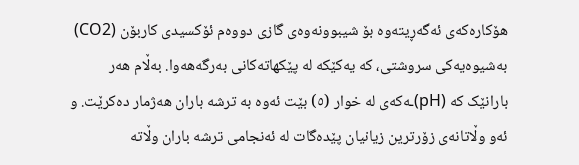هۆکارەکەى ئەگەڕیتەوە بۆ شیبوونەوەی گازى دووەم ئۆکسیدی کاربۆن (CO2) بەشیوەیەکى سروشتى، کە یەکێکە لە پێکهاتەکانى بەرگەهەوا. بەڵام هەر بارانێک کە (pH)ـەکەى لە خوار (٥) بێت ئەوە بە ترشە باران هەژمار دەکرێت. و ئەو وڵاتانەی زۆرترین زیانیان پێدەگات لە ئەنجامى ترشە باران وڵاتە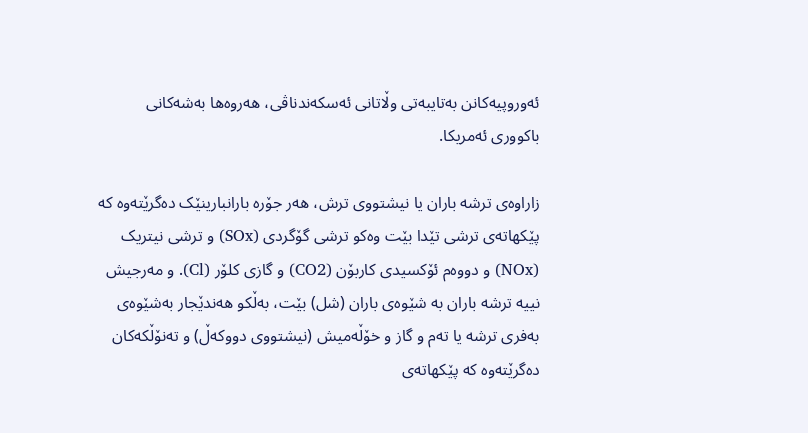ئەوروپیەکانن بەتایبەتی وڵاتانی ئەسکەندناڤی، هەروەها بەشەکانی باکووری ئەمریکا.

زاراوەی ترشە باران یا نیشتووى ترش، هەر جۆرە بارانبارینێک دەگرێتەوە کە پێکهاتەی ترشی تێدا بێت وەکو ترشی گۆگردی (SOx) و ترشی نیتریک (NOx) و دووەم ئۆکسیدی کاربۆن (CO2) و گازی کلۆر (Cl). و مەرجیش نییە ترشە باران بە شێوەى باران (شل) بێت، بەڵکو هەندێجار بەشێوەى بەفری ترشە یا تەم و گاز و خۆڵەمیش (نیشتووى دووکەڵ) و تەنۆڵکەکان دەگرێتەوە کە پێکهاتەى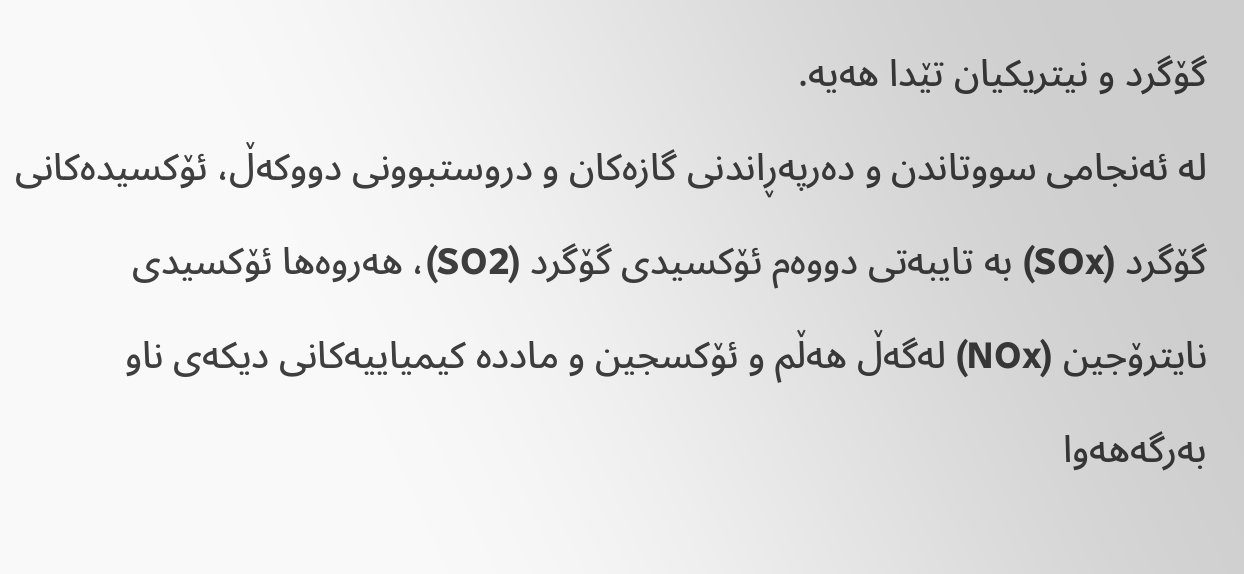گۆگرد و نیتریکیان تێدا هەیە.
لە ئەنجامى سووتاندن و دەرپەڕاندنى گازەکان و دروستبوونى دووکەڵ، ئۆکسیدەکانى گۆگرد (SOx) بە تایبەتى دووەم ئۆکسیدى گۆگرد (SO2)، هەروەها ئۆکسیدی نایترۆجین (NOx) لەگەڵ هەڵم و ئۆکسجین و ماددە کیمیاییەکانی دیکەی ناو بەرگەهەوا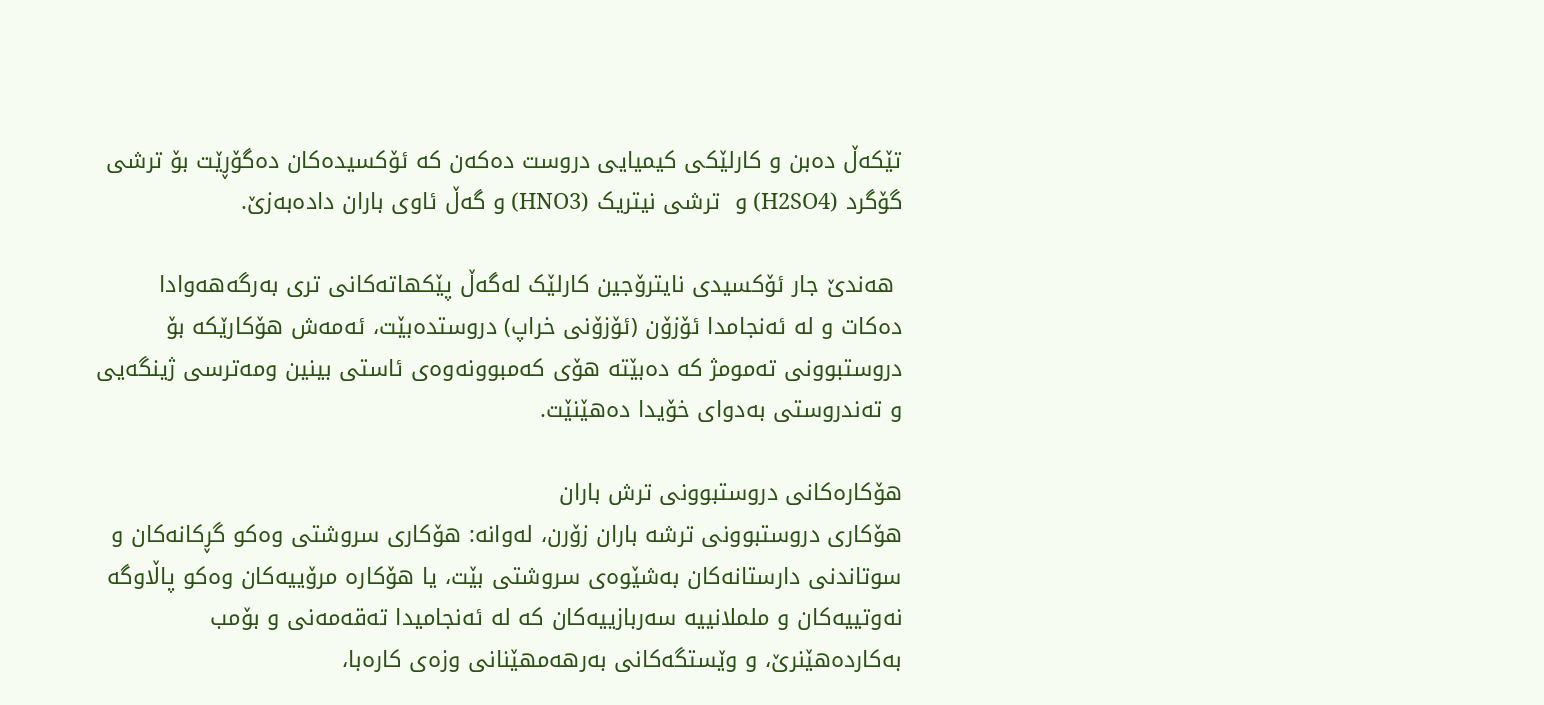تێکەڵ دەبن و کارلێکی کیمیایی دروست دەکەن کە ئۆکسیدەکان دەگۆڕێت بۆ ترشی گۆگرد (H2SO4) و  ترشی نیتریک (HNO3) و گەڵ ئاوى باران دادەبەزێ.

 هەندێ جار ئۆکسیدی نایترۆجین کارلێک لەگەڵ پێکهاتەکانی تری بەرگەهەوادا دەکات و لە ئەنجامدا ئۆزۆن (ئۆزۆنى خراپ) دروستدەبێت، ئەمەش هۆکارێکە بۆ دروستبوونی تەمومژ کە دەبێتە هۆی کەمبوونەوەی ئاستی بینین ومەترسى ژینگەیى و تەندروستى بەدواى خۆیدا دەهێنێت.

هۆکارەکانی دروستبوونی ترش باران
هۆکاری دروستبوونی ترشە باران زۆرن، لەوانە: هۆکارى سروشتى وەکو گڕکانەکان و سوتاندنى دارستانەکان بەشێوەى سروشتى بێت، یا هۆکارە مرۆییەکان وەکو پاڵاوگە نەوتییەکان و ململانییە سەربازییەکان کە لە ئەنجامیدا تەقەمەنى و بۆمب بەکاردەهێنرێ، و وێستگەکانى بەرهەمهێنانى وزەى کارەبا،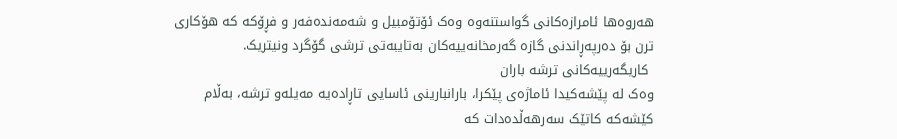هەروەها ئامرازەکانى گواستنەوە وەک ئۆتۆمبیل و شەمەندەفەر و فڕۆکە کە هۆکارى ترن بۆ دەرپەڕاندنى گازە گەرمخانەییەکان بەتایبەتى ترشی گۆگرد ونیتریک.
 کاریگەرییەکانى ترشە باران
وەک لە پێشەکیدا ئاماژەى پێکرا، بارانبارینی ئاسایی تاڕادەیە مەیلەو ترشە، بەڵام کێشەکە کاتێک سەرهەڵدەدات کە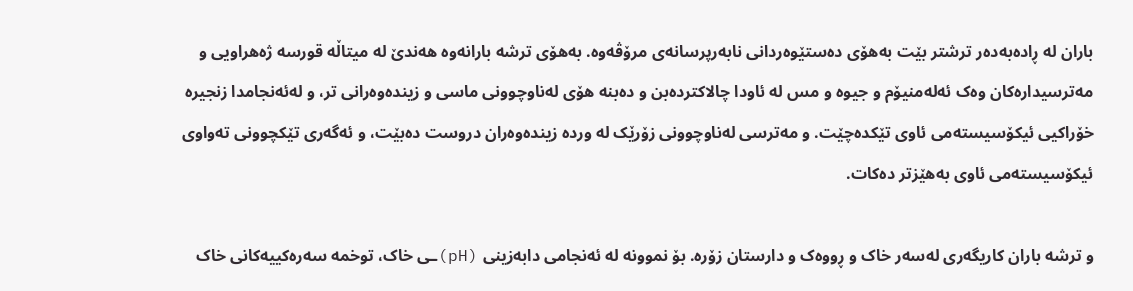باران لە ڕادەبەدەر ترشتر بێت بەهۆی دەستێوەردانی نابەرپرسانەی مرۆڤەوە. بەهۆى ترشە بارانەوە هەندێ لە میتاڵە قورسە ژەهراویی و مەترسیدارەکان وەک ئەلەمنیۆم و جیوە و مس لە ئاودا چالاکتردەبن و دەبنە هۆی لەناوچوونى ماسی و زیندەوەرانى تر، و لەئەنجامدا زنجیرە خۆراکیى ئیکۆسیستەمى ئاوى تێکدەچێت. و مەترسی لەناوچوونى زۆرێک لە وردە زیندەوەران دروست دەبێت، و ئەگەرى تێکچوونی تەواوی ئیکۆسیستەمی ئاوى بەهێزتر دەکات.

و ترشە باران کاریگەری لەسەر خاک و ڕووەک و دارستان زۆرە. بۆ نموونە لە ئەنجامى دابەزینى (pH)ـى خاک، توخمە سەرەکییەکانى خاک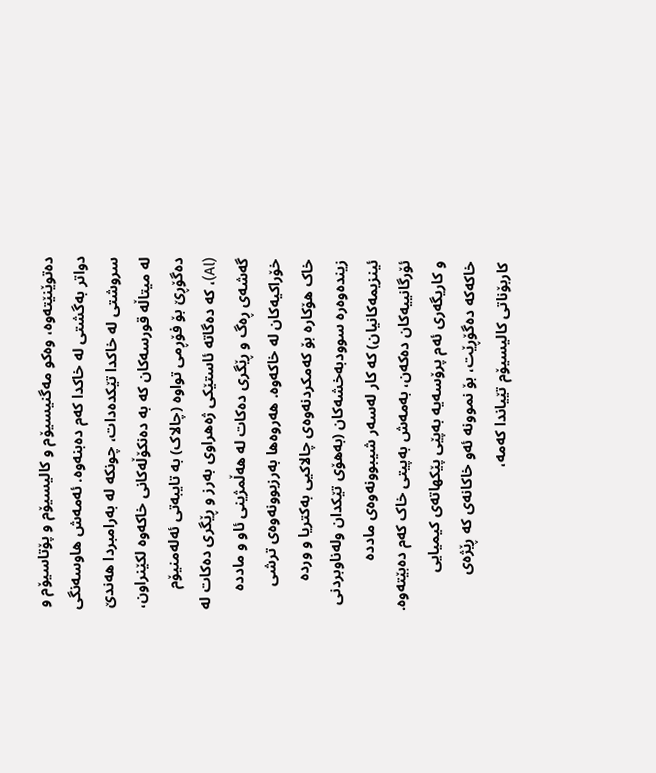دەتوێنێتەوە، وەکو مەگنیسیۆم و کالیسیۆم و پۆتاسیۆم و دواتر بەگشتى لە خاکدا کەم دەبنەوە. ئەمەش هاوسەنگی سروشتی لە خاکدا تێکدەدات، چونکە لە بەرامبردا هەندێ لە میتاڵە قورسەکان کە بە دەنکۆڵەکانى خاکەوە لکێنراون، دەگۆڕێ بۆ فۆڕمی تواوە (چالاک) بە تایبەتی ئەلەمنیۆم (Al)، کە دەگاتە ئاستێکى ژەهراوی بەرز و ڕێگری دەکات لە گەشەی ڕەگ و ڕێگری دەکات لە هەڵمژینی ئاو و ماددە خۆراکیەکان لە خاکەوە. هەروەها بەرزبوونەوەى ترشی خاک هۆکارە بۆ کەمکردنەوەی چالاکیی بەکتریا و وردە زیندەوەرە سوودبەخشەکان (بەهۆى تێکدان ولەناوبردنى ئینزیمەکانیان) کە کار لەسەر شیبوونەوەى ماددە ئۆرگانییەکان دەکەن، بەمەش بەپیتی خاک کەم دەبێتەوە. و کاریگەرى ئەم پرۆسەیە بەپێی پێکهاتەی کیمیایی خاکەکە دەگۆڕێت، بۆ نموونە ئەو خاکانەى کە ڕێژەى کاربۆناتی کالیسیۆم تێیاندا کەمە،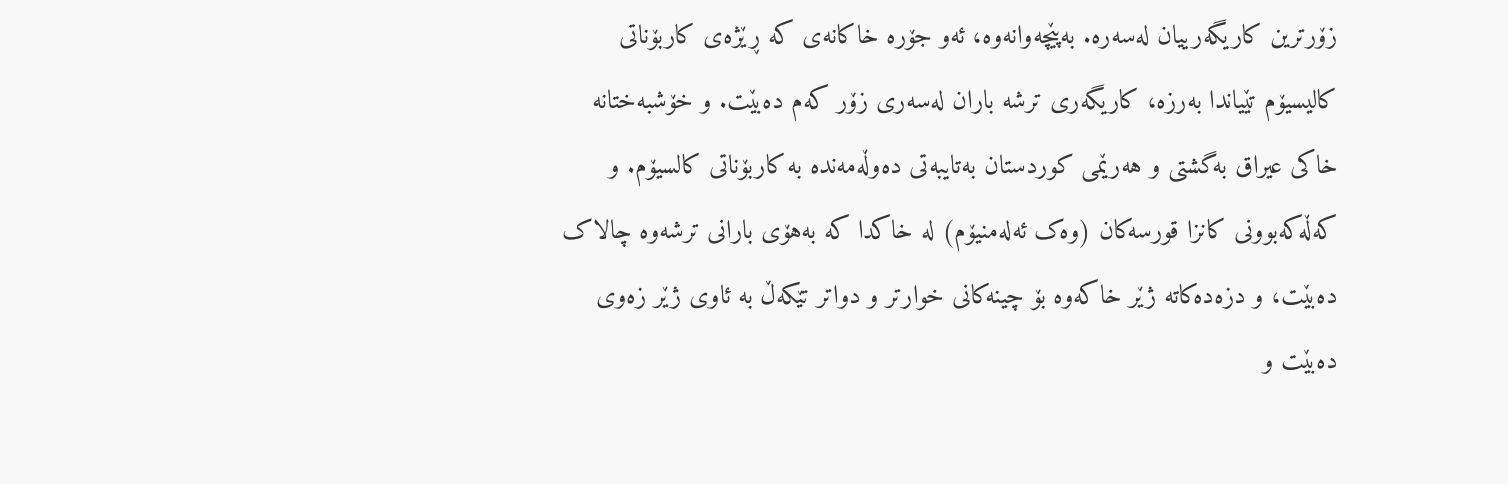زۆرترین کاریگەرییان لەسەرە. بەپێچەوانەوە، ئەو جۆرە خاکانەى کە ڕێژەى کاربۆناتی کالیسیۆم تێیاندا بەرزە، کاریگەرى ترشە باران لەسەرى زۆر کەم دەبێت. و خۆشبەختانە خاکى عیراق بەگشتى و هەرێمى کوردستان بەتایبەتى دەوڵەمەندە بە کاربۆناتى کالسیۆم. و کەڵەکەبوونی کانزا قورسەکان (وەک ئەلەمنیۆم) لە خاکدا کە بەهۆی بارانی ترشەوە چالاک دەبێت، و دزەدەکاتە ژێر خاکەوە بۆ چینەکانى خوارتر و دواتر تێکەڵ بە ئاوی ژێر زەوی دەبێت و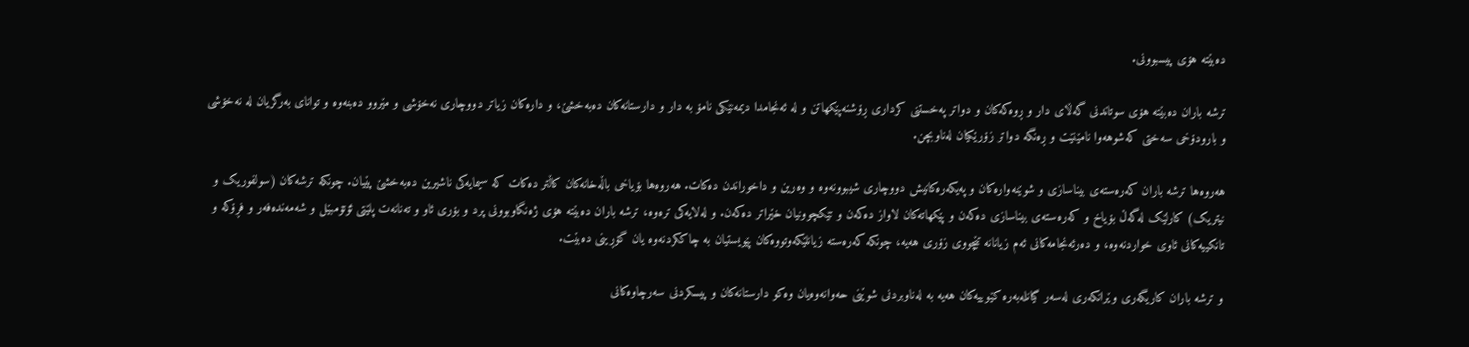دەبێتە هۆى پیسبوونى.

ترشە باران دەبێتە هۆى سوتاندنى گەڵاى دار و ڕوەکەکان و دواتر پەخستنى کردارى ڕۆشنەپێکهاتن و لە ئەنجامدا دیمەنێکى نامۆ بە دار و دارستانەکان دەبەخشێ، و دارەکان زیاتر دووچارى نەخۆشی و مێروو دەبنەوە و تواناى بەرگریان لە نەخۆشى و بارودۆخى سەختى کەشوهەوا نامێنێت و ڕەنگە دواتر زۆرێکیان لەناوبچن.

هەروەها ترشە باران کەرەستەی بیناسازی و شوێنەوارەکان و پەیکەرەکانیش دووچارى شیبوونەوە و وەرین و داخوراندن دەکات. هەروەها بۆیاخى باڵەخانەکان کاڵتر دەکات کە سیمایەکى ناشیرین دەبەخشێ پێیان. چونکە ترشەکان (سولفوریک و نیتریک) کارلێک لەگەڵ بۆیاخ و کەرەستەی بیناسازی دەکەن و پێکهاتەکان لاواز دەکەن و تێکچوونیان خێراتر دەکەن. و لەلایەکى ترەوە، ترشە باران دەبێتە هۆی ژەنگاوبوونی پرد و بۆری ئاو و تەنانەت پلێتى ئۆتۆمبێل و شەمەندەفەر و فڕۆکە و تانکییەکانى ئاوى خواردنەوە، و دەرئەنجامەکانی ئەم زیانانە تێچووی زۆری هەیە، چونکە کەرەستە زیانلێکەوتووەکان پێویستیان بە چاککردنەوە یان گۆڕینی دەبێت.

و ترشە باران کاریگەری وێرانکەری لەسەر گیانلەبەرە کێوییەکان هەیە بە لەناوبردنی شوێنی حەوانەوەیان وەکو دارستانەکان و پیسکردنی سەرچاوەکانى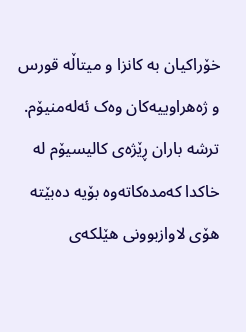خۆراکیان بە کانزا و میتاڵە قورس و ژەهراوییەکان وەک ئەلەمنیۆم. ترشە باران ڕێژەى کالیسیۆم لە خاکدا کەمدەکاتەوە بۆیە دەبێتە هۆی لاوازبوونى هێلکەی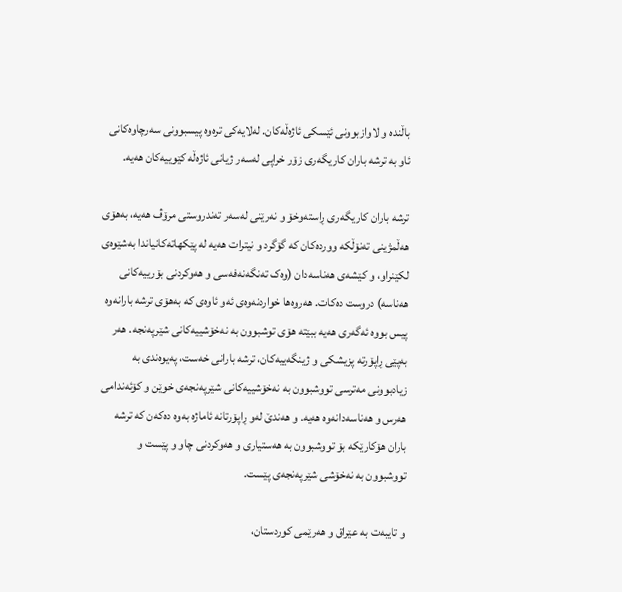باڵندە و لاوازبوونی ئێسکی ئاژەڵەکان. لەلایەکى ترەوە پیسبوونی سەرچاوەکانى ئاو بە ترشە باران کاریگەرى زۆر خراپى لەسەر ژیانى ئاژەڵە کێوییەکان هەیە.

ترشە باران کاریگەری ڕاستەوخۆ و نەرێنی لەسەر تەندروستی مرۆڤ هەیە، بەهۆی هەڵمژینی تەنۆڵکە ووردەکان کە گۆگرد و نیترات هەیە لە پێکهاتەکانیاندا بەشێوەى لکێنراو، و کێشەی هەناسەدان (وەک تەنگەنەفەسی و هەوکردنی بۆرییەکانی هەناسە) دروست دەکات. هەروەها خواردنەوەى ئەو ئاوەى کە بەهۆى ترشە بارانەوە پیس بووە ئەگەرى هەیە ببێتە هۆی توشبوون بە نەخۆشییەکانى شێرپەنجە. هەر بەپێی ڕاپۆرتە پزیشکى و ژینگەییەکان، ترشە بارانى خەست، پەیوەندی بە زیادبوونی مەترسی تووشبوون بە نەخۆشییەکانی شێرپەنجەى خوێن و کۆئەندامى هەرس و هەناسەدانەوە هەیە. و هەندێ لەو ڕاپۆرتانە ئاماژە بەوە دەکەن کە ترشە باران هۆکارێکە بۆ تووشبوون بە هەستیارى و هەوکردنى چاو و پێست و تووشبوون بە نەخۆشى شێرپەنجەى پێست.

و تایبەت بە عێراق و هەرێمى کوردستان،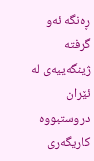ڕەنگە ئەو گرفتە ژینگەییەى لە ئێران دروستبووە کاریگەرى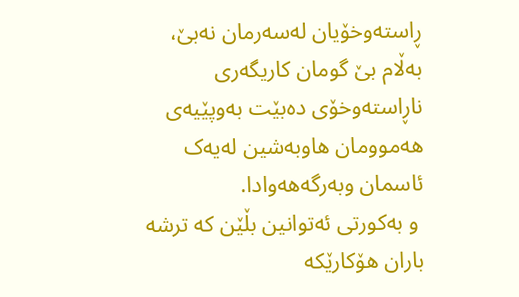ڕاستەوخۆیان لەسەرمان نەبێ، بەڵام بێ گومان کاریگەرى ناڕاستەوخۆى دەبێت بەوپێیەى هەموومان هاوبەشین لەیەک ئاسمان وبەرگەهەوادا.
 و بەکورتی ئەتوانین بڵێن کە ترشە باران هۆکارێکە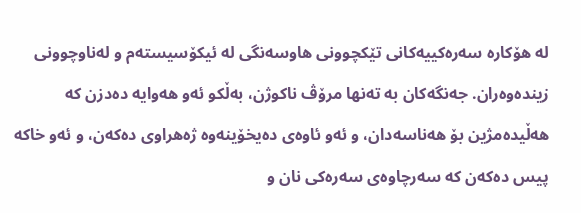لە هۆکارە سەرەکییەکانى تێکچوونى هاوسەنگی لە ئیکۆسیستەم و لەناوچوونی زیندەوەران. جەنگەکان بە تەنها مرۆڤ ناکوژن، بەڵکو ئەو هەوایە دەدزن کە هەڵیدەمژین بۆ هەناسەدان، و ئەو ئاوەی دەیخۆینەوە ژەهراوی دەکەن، و ئەو خاکە پیس دەکەن کە سەرچاوەى سەرەکى نان و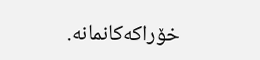خۆراکەکانمانە.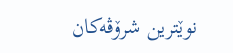نوێترین شرۆڤەکان